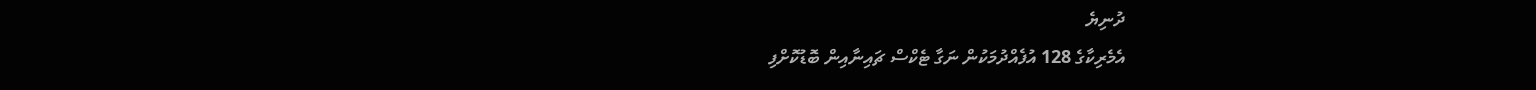ދުނިޔެ
އެމެރިކާގެ 128 އުފެއްދުމަކުން ނަގާ ޓެކްސް ޗައިނާއިން ބޮޑުކޮށްފި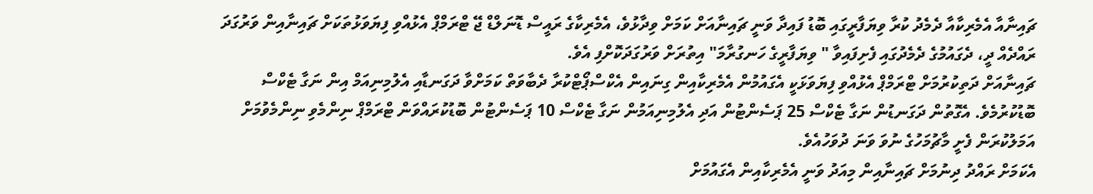ޗައިނާއާ އެމެރިކާއާ ދެމެދު ކުރާ ވިޔަފާރީގައި ބޮޑު ފައިދާ ވަނީ ޗައިނާއަށް ކަމަށް ވިދާޅުވެ، އެމެރިކާގެ ރައީސް ޑޮނަލްޑް ޖޭ ޓްރަމްޕް އެޅުއްވި ފިޔަވަޅުތަކަށް ޗައިނާއިން ވަރުގަދަ ރައްދެއް ދީ، ދެގައުމުގެ ދެމެދުގައި ފެށިފައިވާ " ވިޔަފާރީގެ ހަނގުރާމަ" އިތުރަށް ވަރުގަދަކޮށްފި އެވެ.
ޗައިނާއަށް ދަތިކުރުމަށް ޓްރަމްޕް އެޅުއްވި ފިޔަވަޅަކީ އެގައުމުން އެމެރިކާއިން ގިނައިން އެކްސްޕޯޓްކުރާ ދެބާވަތް ކަމަށްވާ ދަގަނޑާއި އެލުމިނިއަމް އިން ނަގާ ޓެކްސް ބޮޑުކުރުމެވެ. އެގޮތުން ދަގަނޑުން ނަގާ ޓެކްސް 25 ޕަސެންޓުން އަދި އެލުމިނިއަމުން ނަގާ ޓެކްސް 10 ޕަސެންޓުން ބޮޑުކުރައްވަން ޓްރަމްޕް ނިންމެވި ނިންމެވުމަށް އަމަލުކުރަން ފެށީ މާޗުމަހުގެ ނުވަ ވަނަ ދުވަހުއެވެ.
އެކަމަށް ރައްދު ދިނުމަށް ޗައިނާއިން މިއަދު ވަނީ އެމެރިކާއިން އެގައުމަށް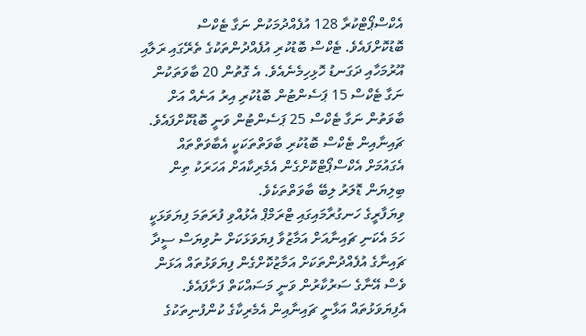އެކްސްޕޯޓްކުރާ 128 އުފެއްދުމަކުން ނަގާ ޓެކްސް ބޮޑުކޮށްފައެވެ. ޓެކްސް ބޮޑުކުރި އުފެއްދުންތަކުގެ ތެރޭގައި ރަލާއި އޫރުމަހާއި ދަގަނޑު ހޮޅިހިމެނެއެވެ. އެ ގޮތުން 20 ބާވަތަކުން ނަގާ ޓެކްސް 15 ޕަސެންޓުން ބޮޑުކުރި އިރު އަނެއް އަށް ބާވަތުން ނަގާ ޓެކްސް 25 ޕަސެންޓުން ވަނީ ބޮޑުކޮށްފައެވެ. ޗައިނާއިން ޓެކްސް ބޮޑުކުރި ބާވަތްތަކަކީ އެބާވަތްތައް އެގައުމަށް އެކްސްޕޯޓްކޮށްގެން އެމެރިކާއަށް އަހަރަކު ތިން ބިލިޔަން ޑޮލަރު ލިބޭ ބާވަތްތަކެވެ.
ވިޔަފާރީގެ ހަނގުރާމައިގައި ޓްރަމްޕް އެޅުއްވި ފުރަތަމަ ފިޔަވަޅަކީ ހަމަ އެކަނި ޗައިނާއަށް އަމާޒުވާ ފިޔަވަޅަކަށް ނުވިޔަސް ސީދާ ޗައިނާގެ އުފެއްދުންތަކަށް އަމާޒުކޮށްގެން ފިޔަވަޅުތައް އަޅަން ވެސް އޭނާގެ ސަރުކާރުން ވަނީ މަސައްކަތް ފަށާފައެވެ. އެފިޔަވަޅުތައް އަޅާނީ ޗައިނާއިން އެމެރިކާގެ ކުންފުނިތަކުގެ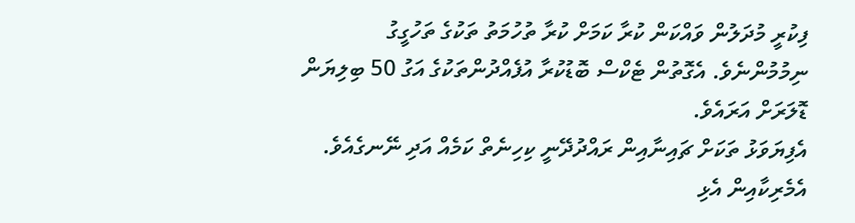ފިކުރީ މުދަލުން ވައްކަން ކުރާ ކަމަށް ކުރާ ތުހުމަތު ތަކުގެ ތަހުގީގު ނިމުމުންނެވެ. އެގޮތުން ޓެކްސް ބޮޑުކުރާ އުފެއްދުންތަކުގެ އަގު 50 ބިލިޔަން ޑޮލަރަށް އަރައެވެ.
އެފިޔަވަޅު ތަކަށް ޗައިނާއިން ރައްދުދޭނީ ކިހިނެތް ކަމެއް އަދި ނޭނގެއެވެ. އެމެރިކާއިން އެޅި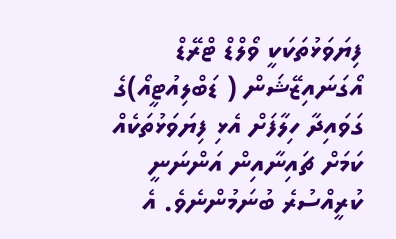ފިޔަވަޅުތަކަކީ ވޯލްޑް ޓްރޭޑް އޯގަނައިޒޭޝަން ( ޑަބްލިއުޓީއޯ)ގެ ގަވައިދާ ހިލާފަށް އެޅި ފިޔަވަޅުތަކެއް ކަމަށް ޗައިނާއިން އަންނަނީ ކުރީއްސުރެ ބުނަމުންނެވެ. އެ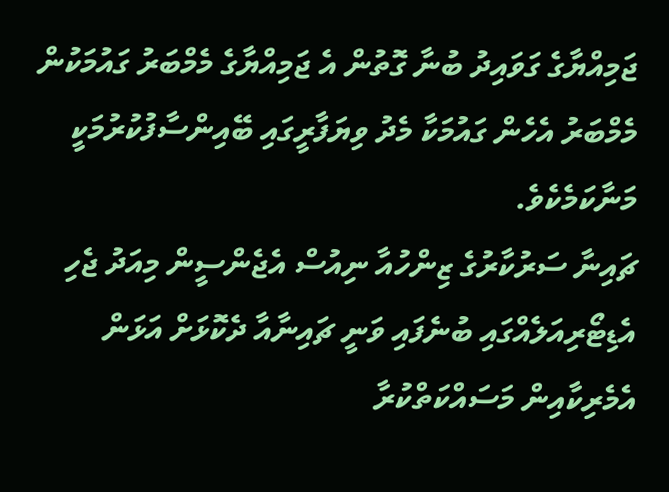ޖަމިއްޔާގެ ގަވައިދު ބުނާ ގޮތުން އެ ޖަމިއްޔާގެ މެމްބަރު ގައުމަކުން މެމްބަރު އެހެން ގައުމަކާ މެދު ވިޔަފާރީގައި ބޭއިންސާފުކުރުމަކީ މަނާކަމެކެވެ.
ޗައިނާ ސަރުކާރުގެ ޒިންހުއާ ނިއުސް އެޖެންސީން މިއަދު ޖެހި އެޑިޓޯރިއަލެއްގައި ބުނެފައި ވަނީ ޗައިނާއާ ދެކޮޅަށް އަޅަން އެމެރިކާއިން މަސައްކަތްކުރާ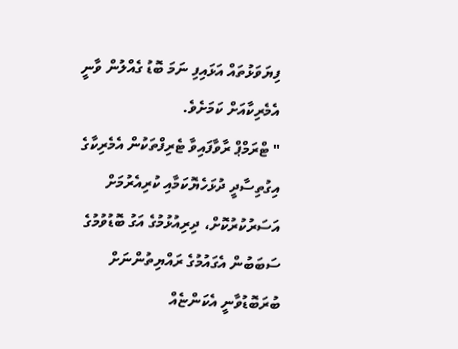ފިޔަވަޅުތައް އަޅައިފި ނަމަ ބޮޑު ގެއްލުން ވާނީ އެމެރިކާއަށް ކަމަށެވެ.
" ޓްރަމްޕް ރާވާފައިވާ ޓެރިފްތަކުން އެމެރިކާގެ އިގުތިސާދީ ދުޅަހެޔޮކަމާއި ކުރިއެރުމަށް އަސަރުކުރުކޮށް، ދިރިއުޅުމުގެ އަގު ބޮޑުވުމުގެ ސަބަބުން އެގައުމުގެ ރައްޔިތުންނަށް ބުރަބޮޑުވާނީ އެކަންޏެއް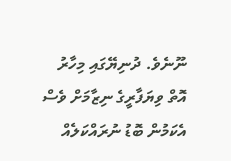ނޫނެވެ. ދުނިޔޭގައި މިހާރު އޮތް ވިޔަފާރީގެ ނިޒާމަށް ވެސް އެކަމުން ބޮޑު ނުރައްކަލެއް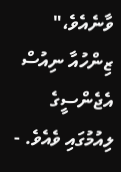ވާނެއެވެ،" ޒިންހުއާ ނިއުސް އެޖެންސީގެ ލިއުމުގައި ވެއެވެ. -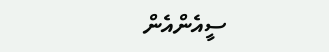ސީއެންއެން